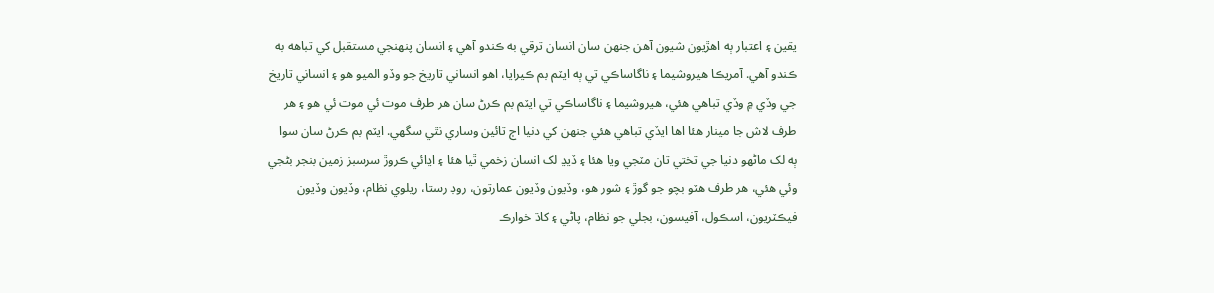يقين ۽ اعتبار ٻه اهڙيون شيون آهن جنهن سان انسان ترقي به ڪندو آهي ۽ انسان پنهنجي مستقبل کي تباهه به ڪندو آهي. آمريڪا هيروشيما ۽ ناگاساڪي تي ٻه ايٽم بم ڪيرايا، اهو انساني تاريخ جو وڏو الميو هو ۽ انساني تاريخ جي وڏي ۾ وڏي تباهي هئي، هيروشيما ۽ ناگاساڪي تي ايٽم بم ڪرڻ سان هر طرف موت ئي موت ئي هو ۽ هر طرف لاش جا مينار هئا اها ايڏي تباهي هئي جنهن کي دنيا اڄ تائين وساري نٿي سگهي. ايٽم بم ڪرڻ سان سوا ٻه لک ماڻهو دنيا جي تختي تان مٽجي ويا هئا ۽ ڏيڍ لک انسان زخمي ٿيا هئا ۽ اڍائي ڪروڙ سرسبز زمين بنجر بڻجي وئي هئي، هر طرف هٽو بچو جو گوڙ ۽ شور هو، وڏيون وڏيون عمارتون، روڊ رستا، ريلوي نظام، وڏيون وڏيون فيڪٽريون، اسڪول، آفيسون، بجلي جو نظام، پاڻي ۽ کاڌ خوارڪ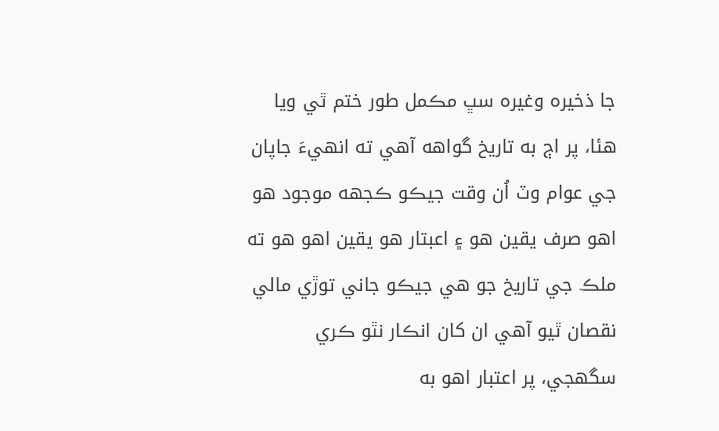جا ذخيره وغيره سڀ مڪمل طور ختم ٿي ويا هئا، پر اڄ به تاريخ گواهه آهي ته انهيءَ جاپان جي عوام وٽ اُن وقت جيڪو ڪجهه موجود هو اهو صرف يقين هو ۽ اعبتار هو يقين اهو هو ته ملڪ جي تاريخ جو هي جيڪو جاني توڙي مالي نقصان ٿيو آهي ان کان انڪار نٿو ڪري سگهجي، پر اعتبار اهو به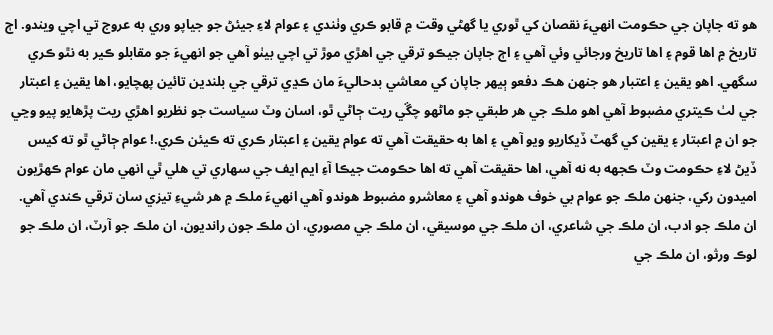هو ته جاپان جي حڪومت انهيءَ نقصان کي ٿوري يا گهڻي وقت ۾ قابو ڪري وٺندي ۽ عوام لاءِ جيئڻ جو جياپو وري به عروج تي اچي ويندو. اڄ تاريخ ۾ اها قوم ۽ اها تاريخ ورجائي وئي آهي ۽ اڄ جاپان جيڪو ترقي جي اهڙي موڙ تي اچي بيٺو آهي جو انهيءَ جو مقابلو ڪير به نٿو ڪري سگهي. اهو يقين ۽ اعتبار هو جنهن هڪ دفعو ٻيهر جاپان کي معاشي بدحاليءَ مان ڪڍي ترقي جي بلندين تائين پهچايو، اها يقين ۽ اعبتار جي لٺ ڪيتري مضبوط آهي اهو ملڪ جي هر طبقي جو ماڻهو چڱي ريت ڄاڻي ٿو، اسان وٽ سياست جو نظريو اهڙي ريت پڙهايو پيو وڃي جو ان ۾ اعبتار ۽ يقين کي گهٽ ڏيکاريو ويو آهي ۽ اها به حقيقت آهي ته عوام يقين ۽ اعبتار ڪري ته ڪيئن ڪري.! عوام ڄاڻي ٿو ته کيس ڏيڻ لاءِ حڪومت وٽ ڪجهه به نه آهي، اها حقيقت آهي ته اها حڪومت جيڪا آءِ ايم ايف جي سهاري تي هلي ٿي انهي مان عوام ڪهڙيون اميدون رکي، جنهن ملڪ جو عوام بي خوف هوندو آهي ۽ معاشرو مضبوط هوندو آهي انهيءَ ملڪ ۾ هر شيءِ تيزي سان ترقي ڪندي آهي. ان ملڪ جو ادب، ان ملڪ جي شاعري، ان ملڪ جي موسيقي، ان ملڪ جي مصوري، ان ملڪ جون رانديون، ان ملڪ جو آرٽ، ان ملڪ جو لوڪ ورثو، ان ملڪ جي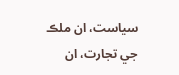سياست، ان ملڪ جي تجارت، ان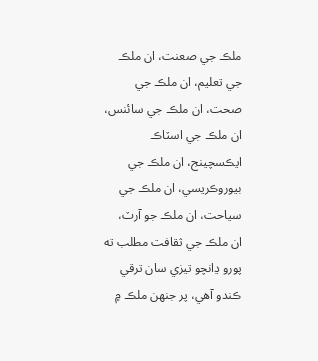ملڪ جي صعنت، ان ملڪ جي تعليم، ان ملڪ جي صحت، ان ملڪ جي سائنس، ان ملڪ جي اسٽاڪ ايڪسچينج، ان ملڪ جي بيوروڪريسي، ان ملڪ جي سياحت، ان ملڪ جو آرٽ، ان ملڪ جي ثقافت مطلب ته پورو ڍانچو تيزي سان ترقي ڪندو آهي، پر جنهن ملڪ ۾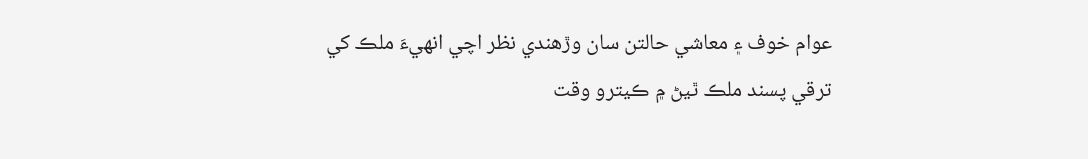عوام خوف ۽ معاشي حالتن سان وڙهندي نظر اچي انهيءَ ملڪ کي ترقي پسند ملڪ ٿيڻ ۾ ڪيترو وقت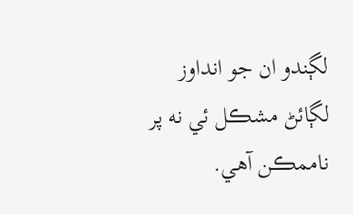لڳندو ان جو انداوز لڳائڻ مشڪل ئي نه پر ناممڪن آهي.